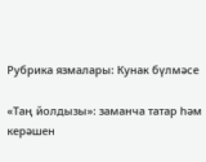Рубрика язмалары: Кунак бүлмәсе

«Таң йолдызы»: заманча татар һәм керәшен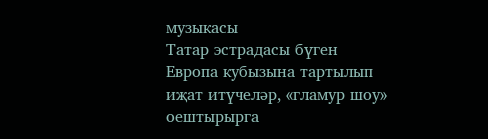музыкасы
Татар эстрадасы бүген Европа кубызына тартылып иҗат итүчеләр, «гламур шоу» оештырырга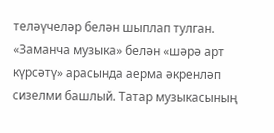теләүчеләр белән шыплап тулган. «Заманча музыка» белән «шәрә арт күрсәтү» арасында аерма әкренләп сизелми башлый. Татар музыкасының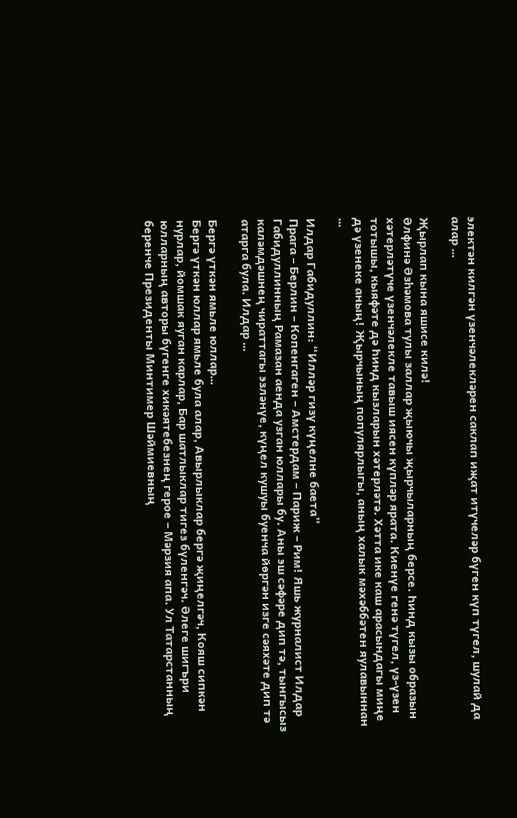электән килгән үзенчәлекләрен саклап иҗат итүчеләр бүген күп түгел, шулай да алар …

Җырлап кына яшисе килә!
Әлфинә Әзһәмова тулы заллар җыючы җырчыларның берсе. Һинд кызы образын хәтерләтүче үзенчәлекле тавыш иясен күпләр ярата. Киенүе генә түгел, үз-үзен тотышы, кыяфәте дә Һинд кызларын хәтерләтә. Хәтта ике каш арасындагы миңе дә үзенеке аның! Җырчының популярлыгы, аның халык мәхәббәтен яулавыннан …

Илдар Габидуллин: “Илләр гизү күңелне баета”
Прага – Берлин – Копенгаген – Амстердам – Париж – Рим! Яшь журналист Илдар Габидуллинның Рамазан аенда узган юллары бу. Аны эш сәфәре дип тә, тынгысыз каләмдәшнең чираттагы эзләнүе, күңел кушуы буенча йөргән изге сәяхәте дип тә атарга була. Илдар …

Бергә үткән ямьле юллар…
Бергә үткән юллар ямьле була алар, Авырлыклар бергә җиңелгәч, Кояш сипкән нурлар, йомшак яуган карлар, Бар шатлыклар тигез бүленгәч. Әлеге шигъри юлларның авторы бүгенге хикәятебезнең герое – Мәрзия апа. Ул Татарстанның беренче Президенты Минтимер Шәймиевның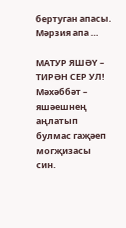бертуган апасы. Мәрзия апа …

МАТУР ЯШӘҮ – ТИРӘН СЕР УЛ!
Мәхәббәт – яшәешнең аңлатып булмас гаҗәеп могҗизасы син.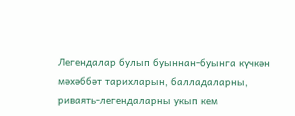Легендалар булып буыннан-буынга күчкән мәхәббәт тарихларын, балладаларны, риваять-легендаларны укып кем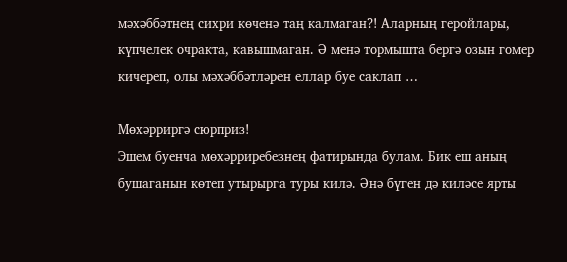мәхәббәтнең сихри көченә таң калмаган?! Аларның геройлары, күпчелек очракта, кавышмаган. Ә менә тормышта бергә озын гомер кичереп, олы мәхәббәтләрен еллар буе саклап …

Мөхәрриргә сюрприз!
Эшем буенча мөхәрриребезнең фатирында булам. Бик еш аның бушаганын көтеп утырырга туры килә. Әнә бүген дә киләсе ярты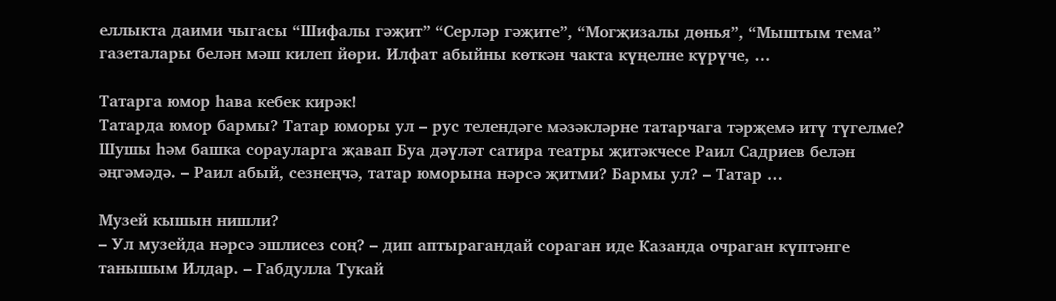еллыкта даими чыгасы “Шифалы гәҗит” “Серләр гәҗите”, “Могҗизалы дөнья”, “Мыштым тема” газеталары белән мәш килеп йөри. Илфат абыйны көткән чакта күңелне күрүче, …

Татарга юмор һава кебек кирәк!
Татарда юмор бармы? Татар юморы ул – рус телендәге мәзәкләрне татарчага тәрҗемә итү түгелме? Шушы һәм башка сорауларга җавап Буа дәүләт сатира театры җитәкчесе Раил Садриев белән әңгәмәдә. – Раил абый, сезнеңчә, татар юморына нәрсә җитми? Бармы ул? – Татар …

Музей кышын нишли?
– Ул музейда нәрсә эшлисез соң? – дип аптырагандай сораган иде Казанда очраган күптәнге танышым Илдар. – Габдулла Тукай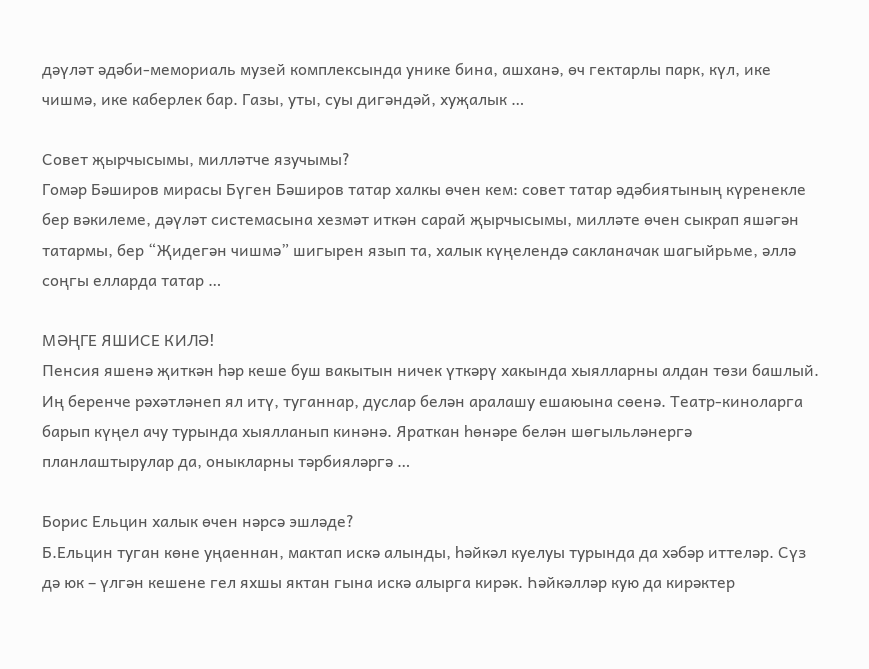дәүләт әдәби-мемориаль музей комплексында унике бина, ашханә, өч гектарлы парк, күл, ике чишмә, ике каберлек бар. Газы, уты, суы дигәндәй, хуҗалык …

Совет җырчысымы, милләтче язучымы?
Гомәр Бәширов мирасы Бүген Бәширов татар халкы өчен кем: совет татар әдәбиятының күренекле бер вәкилеме, дәүләт системасына хезмәт иткән сарай җырчысымы, милләте өчен сыкрап яшәгән татармы, бер “Җидегән чишмә” шигырен язып та, халык күңелендә сакланачак шагыйрьме, әллә соңгы елларда татар …

МӘҢГЕ ЯШИСЕ КИЛӘ!
Пенсия яшенә җиткән һәр кеше буш вакытын ничек үткәрү хакында хыялларны алдан төзи башлый. Иң беренче рәхәтләнеп ял итү, туганнар, дуслар белән аралашу ешаюына сөенә. Театр-киноларга барып күңел ачу турында хыялланып кинәнә. Яраткан һөнәре белән шөгыльләнергә планлаштырулар да, оныкларны тәрбияләргә …

Борис Ельцин халык өчен нәрсә эшләде?
Б.Ельцин туган көне уңаеннан, мактап искә алынды, һәйкәл куелуы турында да хәбәр иттеләр. Сүз дә юк – үлгән кешене гел яхшы яктан гына искә алырга кирәк. Һәйкәлләр кую да кирәктер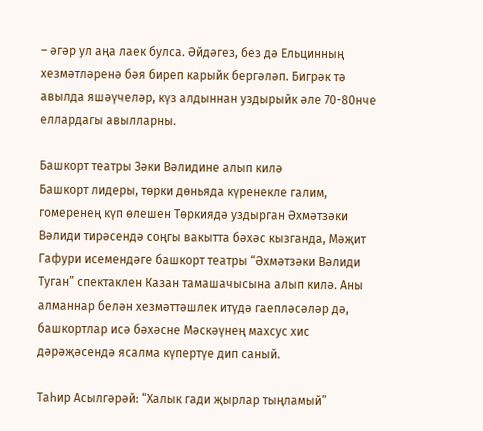– әгәр ул аңа лаек булса. Әйдәгез, без дә Ельцинның хезмәтләренә бәя биреп карыйк бергәләп. Бигрәк тә авылда яшәүчеләр, күз алдыннан уздырыйк әле 70-80нче еллардагы авылларны.

Башкорт театры Зәки Вәлидине алып килә
Башкорт лидеры, төрки дөньяда күренекле галим, гомеренең күп өлешен Төркиядә уздырган Әхмәтзәки Вәлиди тирәсендә соңгы вакытта бәхәс кызганда, Мәҗит Гафури исемендәге башкорт театры “Әхмәтзәки Вәлиди Туган” спектаклен Казан тамашачысына алып килә. Аны алманнар белән хезмәттәшлек итүдә гаепләсәләр дә, башкортлар исә бәхәсне Мәскәүнең махсус хис дәрәҗәсендә ясалма күпертүе дип саный.

Таһир Асылгәрәй: “Халык гади җырлар тыңламый”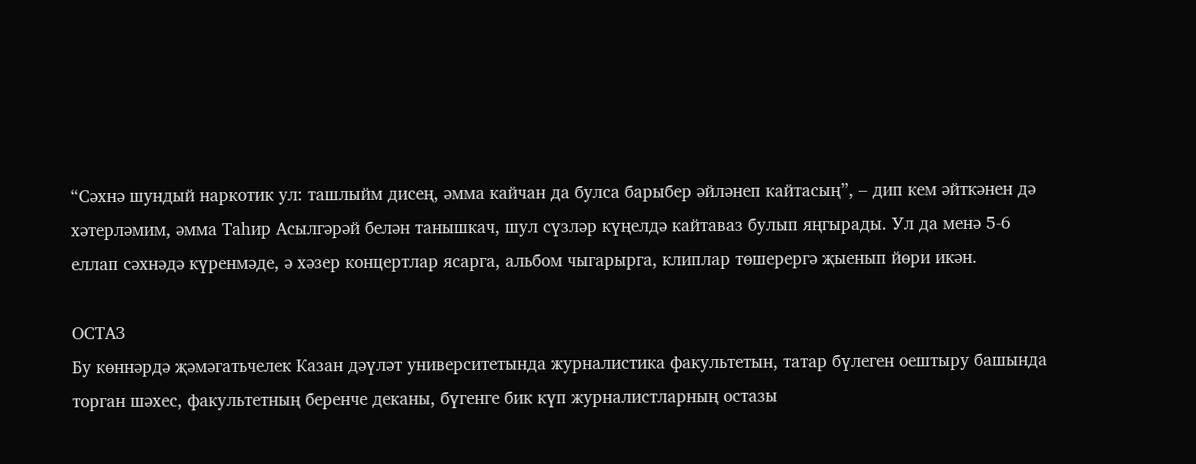“Сәхнә шундый наркотик ул: ташлыйм дисең, әмма кайчан да булса барыбер әйләнеп кайтасың”, – дип кем әйткәнен дә хәтерләмим, әмма Таһир Асылгәрәй белән танышкач, шул сүзләр күңелдә кайтаваз булып яңгырады. Ул да менә 5-6 еллап сәхнәдә күренмәде, ә хәзер концертлар ясарга, альбом чыгарырга, клиплар төшерергә җыенып йөри икән.

ОСТАЗ
Бу көннәрдә җәмәгатьчелек Казан дәүләт университетында журналистика факультетын, татар бүлеген оештыру башында торган шәхес, факультетның беренче деканы, бүгенге бик күп журналистларның остазы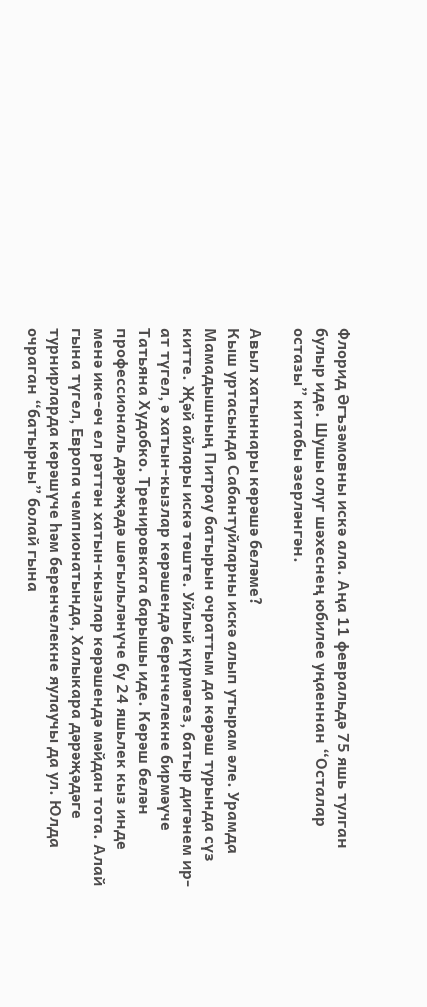Флорид Әгъзәмовны искә ала. Аңа 11 февральдә 75 яшь тулган булыр иде. Шушы олуг шәхеснең юбилее уңаеннан “Осталар остазы” китабы әзерләнгән.

Авыл хатыннары көрәшә беләме?
Кыш уртасында Сабантуйларны искә алып утырам әле. Урамда Мамадышның Питрау батырын очраттым да көрәш турында сүз китте. Җәй айлары искә төште. Уйлый күрмәгез, батыр дигәнем ир-ат түгел, ә хатын-кызлар көрәшендә беренчелекне бирмәүче Татьяна Худобко. Тренировкага барышы иде. Көрәш белән профессиональ дәрәҗәдә шөгыльләнүче бу 24 яшьлек кыз инде менә ике-өч ел рәттән хатын-кызлар көрәшендә мәйдан тота. Алай гына түгел, Европа чемпионатында, Халыкара дәрәҗәдәге турнирларда көрәшүче һәм беренчелекне яулаучы да ул. Юлда очраган “батырны” болай гына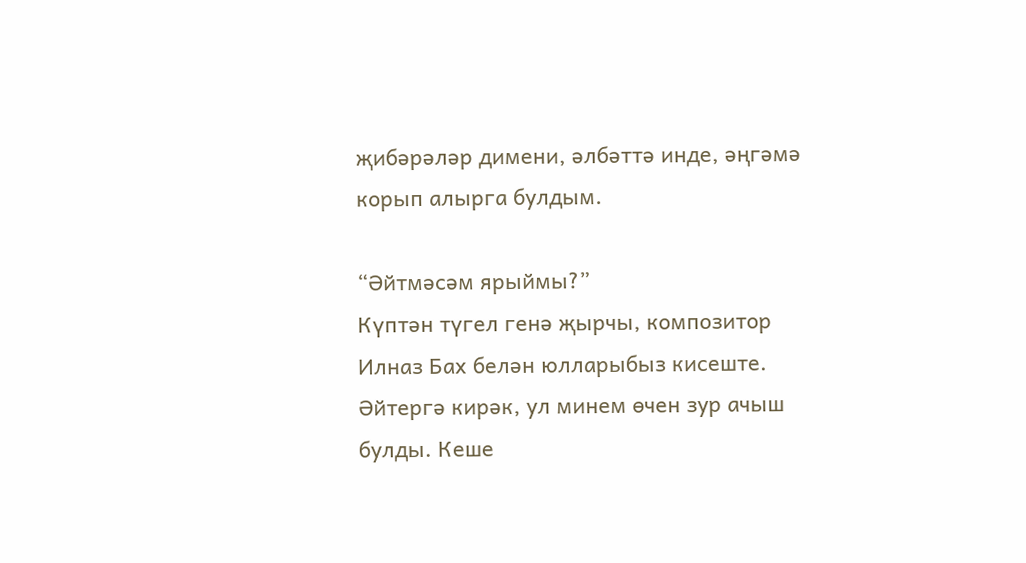җибәрәләр димени, әлбәттә инде, әңгәмә корып алырга булдым.

“Әйтмәсәм ярыймы?”
Күптән түгел генә җырчы, композитор Илназ Бах белән юлларыбыз кисеште. Әйтергә кирәк, ул минем өчен зур ачыш булды. Кеше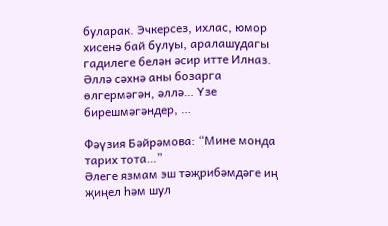буларак. Эчкерсез, ихлас, юмор хисенә бай булуы, аралашудагы гадилеге белән әсир итте Илназ. Әллә сәхнә аны бозарга өлгермәгән, әллә… Үзе бирешмәгәндер, …

Фәүзия Бәйрәмова: “Мине монда тарих тота…”
Әлеге язмам эш тәҗрибәмдәге иң җиңел һәм шул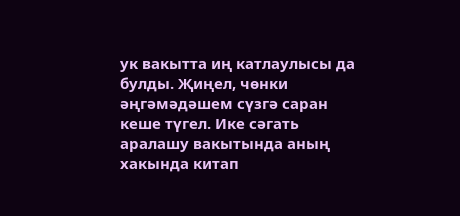ук вакытта иң катлаулысы да булды. Җиңел, чөнки әңгәмәдәшем сүзгә саран кеше түгел. Ике сәгать аралашу вакытында аның хакында китап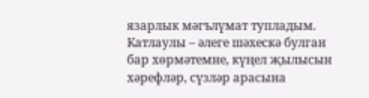язарлык мәгълүмат тупладым. Катлаулы – әлеге шәхескә булган бар хөрмәтемне, күңел җылысын хәрефләр, сүзләр арасына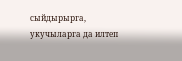сыйдырырга, укучыларга да илтеп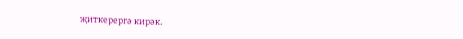җиткерергә кирәк.